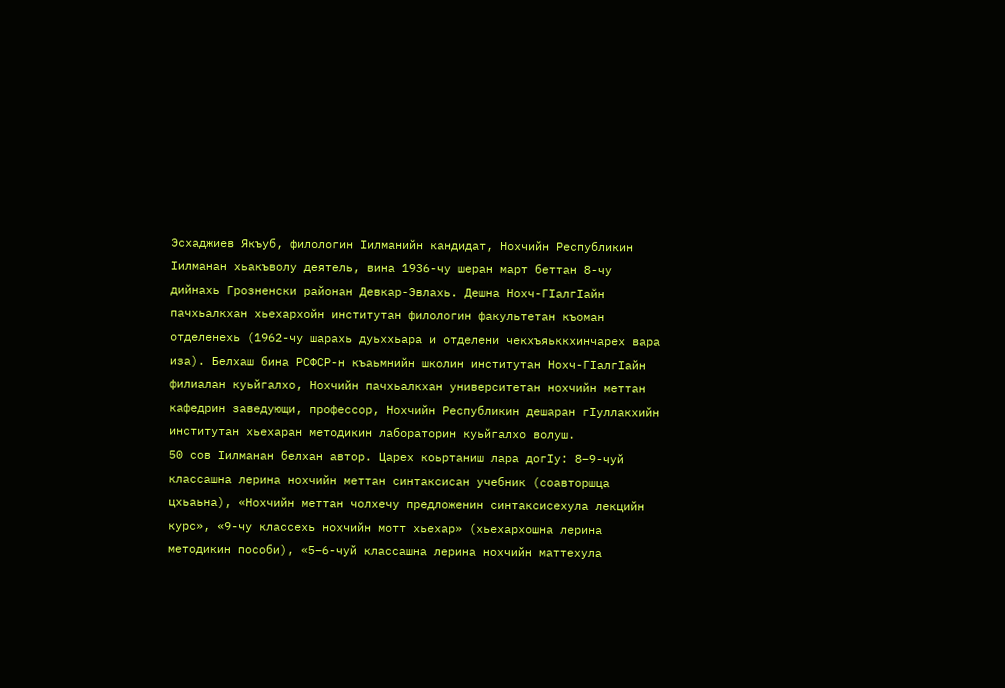Эсхаджиев Якъуб, филологин Iилманийн кандидат, Нохчийн Республикин Iилманан хьакъволу деятель, вина 1936-чу шеран март беттан 8-чу дийнахь Грозненски районан Девкар-Эвлахь. Дешна Нохч-ГIалгIайн пачхьалкхан хьехархойн институтан филологин факультетан къоман отделенехь (1962-чу шарахь дуьххьара и отделени чекхъяьккхинчарех вара иза). Белхаш бина РСФСР-н къаьмнийн школин институтан Нохч-ГIалгIайн филиалан куьйгалхо, Нохчийн пачхьалкхан университетан нохчийн меттан кафедрин заведующи, профессор, Нохчийн Республикин дешаран гIуллакхийн институтан хьехаран методикин лабораторин куьйгалхо волуш.
50 сов Iилманан белхан автор. Царех коьртаниш лара догIу: 8–9-чуй классашна лерина нохчийн меттан синтаксисан учебник (соавторшца цхьаьна), «Нохчийн меттан чолхечу предложенин синтаксисехула лекцийн курс», «9-чу классехь нохчийн мотт хьехар» (хьехархошна лерина методикин пособи), «5–6-чуй классашна лерина нохчийн маттехула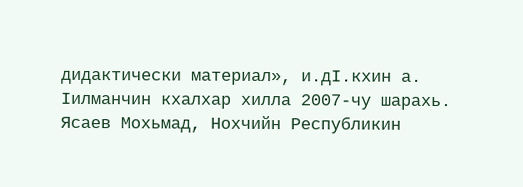дидактически материал», и.дI.кхин а.
Iилманчин кхалхар хилла 2007-чу шарахь.
Ясаев Мохьмад, Нохчийн Республикин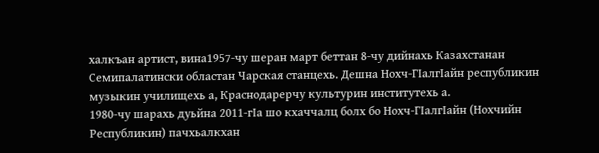халкъан артист, вина1957-чу шеран март беттан 8-чу дийнахь Казахстанан Семипалатински областан Чарская станцехь. Дешна Нохч-ГIалгIайн республикин музыкин училищехь а, Краснодарерчу культурин институтехь а.
1980-чу шарахь дуьйна 2011-гIа шо кхаччалц болх бо Нохч-ГIалгIайн (Нохчийн Республикин) пачхьалкхан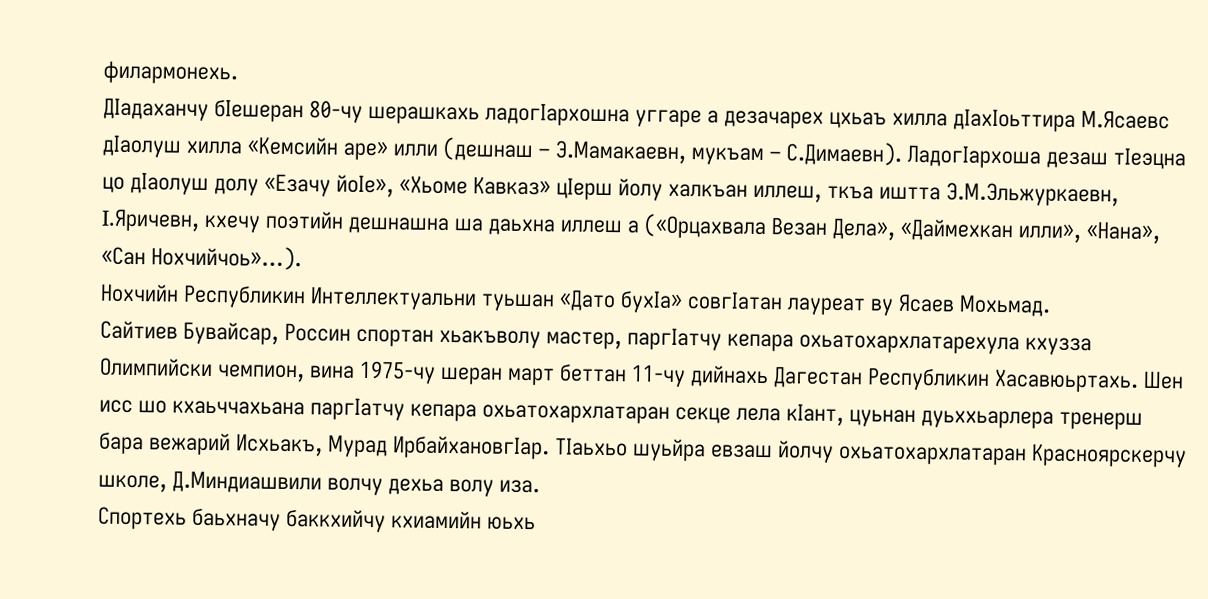филармонехь.
ДIадаханчу бIешеран 80-чу шерашкахь ладогIархошна уггаре а дезачарех цхьаъ хилла дIахIоьттира М.Ясаевс дIаолуш хилла «Кемсийн аре» илли (дешнаш – Э.Мамакаевн, мукъам – С.Димаевн). ЛадогIархоша дезаш тIеэцна цо дIаолуш долу «Езачу йоIе», «Хьоме Кавказ» цIерш йолу халкъан иллеш, ткъа иштта Э.М.Эльжуркаевн, I.Яричевн, кхечу поэтийн дешнашна ша даьхна иллеш а («Орцахвала Везан Дела», «Даймехкан илли», «Нана», «Сан Нохчийчоь»…).
Нохчийн Республикин Интеллектуальни туьшан «Дато бухIа» совгIатан лауреат ву Ясаев Мохьмад.
Сайтиев Бувайсар, Россин спортан хьакъволу мастер, паргIатчу кепара охьатохархлатарехула кхузза Олимпийски чемпион, вина 1975-чу шеран март беттан 11-чу дийнахь Дагестан Республикин Хасавюьртахь. Шен исс шо кхаьччахьана паргIатчу кепара охьатохархлатаран секце лела кIант, цуьнан дуьххьарлера тренерш бара вежарий Исхьакъ, Мурад ИрбайхановгIар. ТIаьхьо шуьйра евзаш йолчу охьатохархлатаран Красноярскерчу школе, Д.Миндиашвили волчу дехьа волу иза.
Спортехь баьхначу баккхийчу кхиамийн юьхь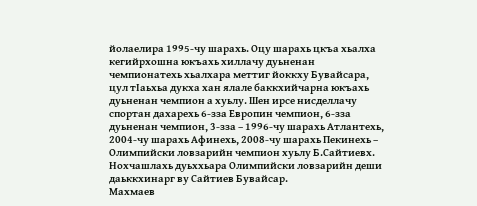йолаелира 1995-чу шарахь. Оцу шарахь цкъа хьалха кегийрхошна юкъахь хиллачу дуьненан чемпионатехь хьалхара меттиг йоккху Бувайсара, цул тIаьхьа дукха хан ялале баккхийчарна юкъахь дуьненан чемпион а хуьлу. Шен ирсе нисделлачу спортан дахарехь 6-зза Европин чемпион, 6-зза дуьненан чемпион, 3-зза – 1996-чу шарахь Атлантехь, 2004-чу шарахь Афинехь, 2008-чу шарахь Пекинехь – Олимпийски ловзарийн чемпион хуьлу Б.Сайтиевх. Нохчашлахь дуьххьара Олимпийски ловзарийн деши даьккхинарг ву Сайтиев Бувайсар.
Махмаев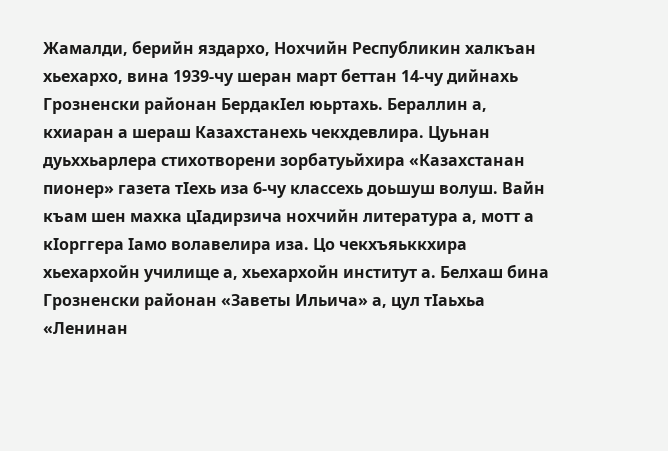Жамалди, берийн яздархо, Нохчийн Республикин халкъан хьехархо, вина 1939-чу шеран март беттан 14-чу дийнахь Грозненски районан БердакIел юьртахь. Бераллин а, кхиаран а шераш Казахстанехь чекхдевлира. Цуьнан дуьххьарлера стихотворени зорбатуьйхира «Казахстанан пионер» газета тIехь иза 6-чу классехь доьшуш волуш. Вайн къам шен махка цIадирзича нохчийн литература а, мотт а кIорггера Iамо волавелира иза. Цо чекхъяьккхира хьехархойн училище а, хьехархойн институт а. Белхаш бина Грозненски районан «Заветы Ильича» а, цул тIаьхьа «Ленинан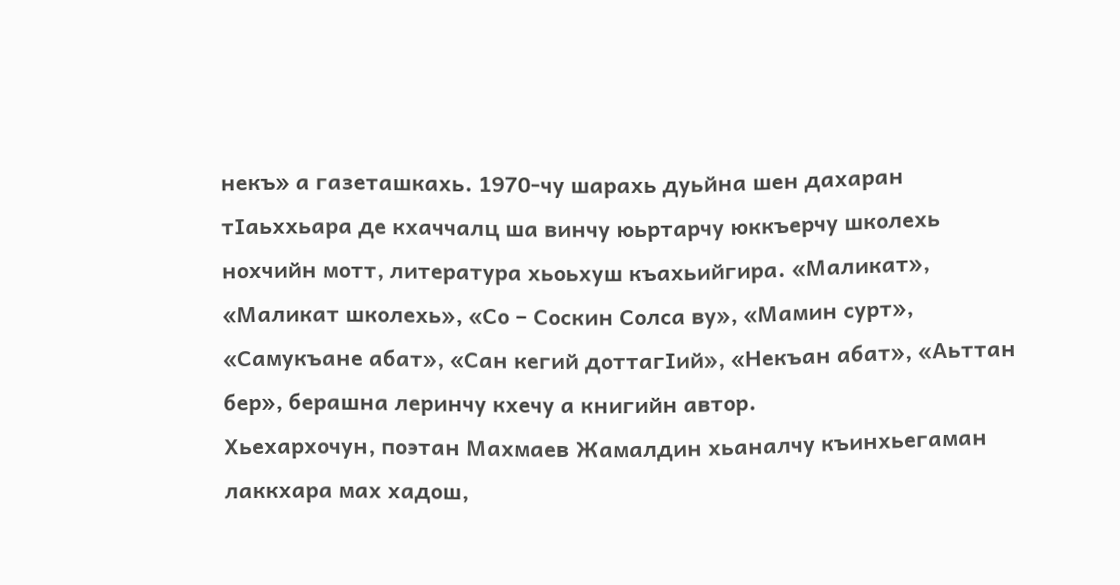некъ» а газеташкахь. 1970-чу шарахь дуьйна шен дахаран тIаьххьара де кхаччалц ша винчу юьртарчу юккъерчу школехь нохчийн мотт, литература хьоьхуш къахьийгира. «Маликат», «Маликат школехь», «Со – Соскин Солса ву», «Мамин сурт», «Самукъане абат», «Сан кегий доттагIий», «Некъан абат», «Аьттан бер», берашна леринчу кхечу а книгийн автор.
Хьехархочун, поэтан Махмаев Жамалдин хьаналчу къинхьегаман лаккхара мах хадош,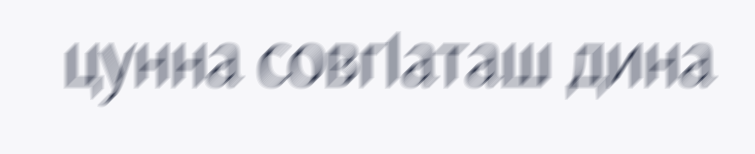цунна совгIаташ дина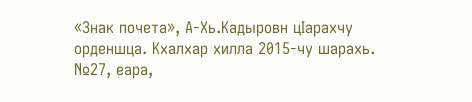«Знак почета», А-Хь.Кадыровн цIарахчу орденшца. Кхалхар хилла 2015-чу шарахь.
№27, еара,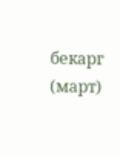бекарг (март)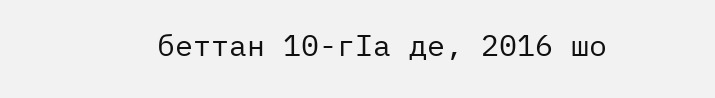беттан 10-гIа де, 2016 шо